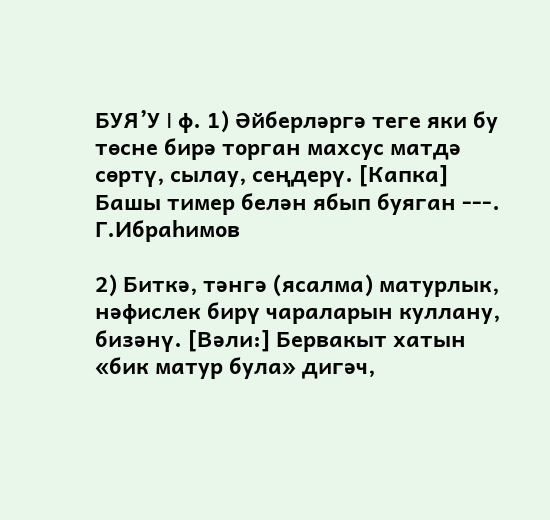БУЯ’У I ф. 1) Әйберләргә теге яки бу төсне бирә торган махсус матдә сөртү, сылау, сеңдерү. [Капка] Башы тимер белән ябып буяган ---. Г.Ибраһимов

2) Биткә, тәнгә (ясалма) матурлык, нәфислек бирү чараларын куллану, бизәнү. [Вәли:] Бервакыт хатын «бик матур була» дигәч,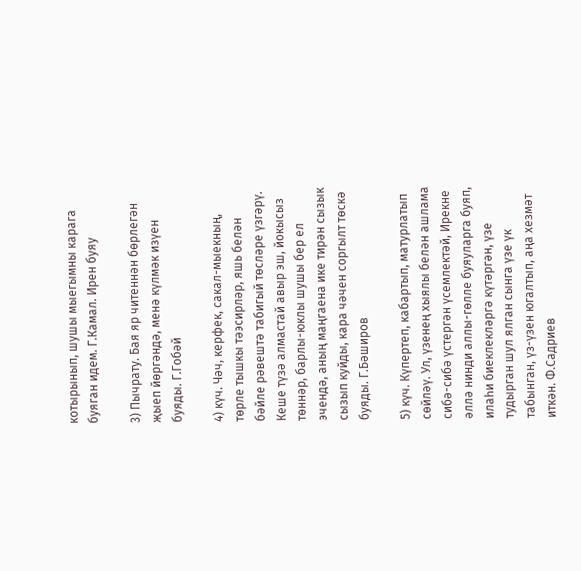котырынып, шушы мыегымны карага буяган идем. Г.Камал. Ирен буяу

3) Пычрату. Бая яр читеннән бөрлегән җыеп йөргәндә, менә күлмәк изүен буяды. Г.Гобәй

4) күч. Чәч, керфек, сакал-мыекның, төрле тышкы тәэсирләр, яшь белән бәйле рәвештә табигый төсләре үзгәрү. Кеше түзә алмастай авыр эш, йокысыз төннәр, барлы-юклы шушы бер ел эчендә, аның маңгаена ике тирән сызык сызып куйды, кара чәчен соргылт төскә буяды. Г.Бәширов

5) күч. Күпертеп, кабартып, матурлатып сөйләү. Ул, үзенең хыялы белән ашлама сибә-сибә үстергән үсемлектәй, Ирекне әллә нинди аллы-гөлле буяуларга буяп, илаһи биеклекләргә күтәргән, үзе тудырган шул ялган сынга үзе үк табынган, үз-үзен югалтып, аңа хезмәт иткән. Ф.Садриев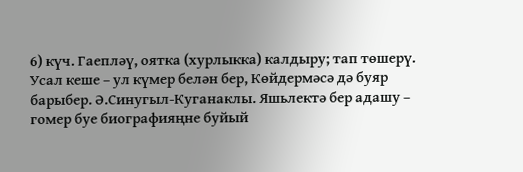6) күч. Гаепләү, оятка (хурлыкка) калдыру; тап төшерү. Усал кеше – ул күмер белән бер, Көйдермәсә дә буяр барыбер. Ә.Синугыл-Куганаклы. Яшьлектә бер адашу – гомер буе биографияңне буйый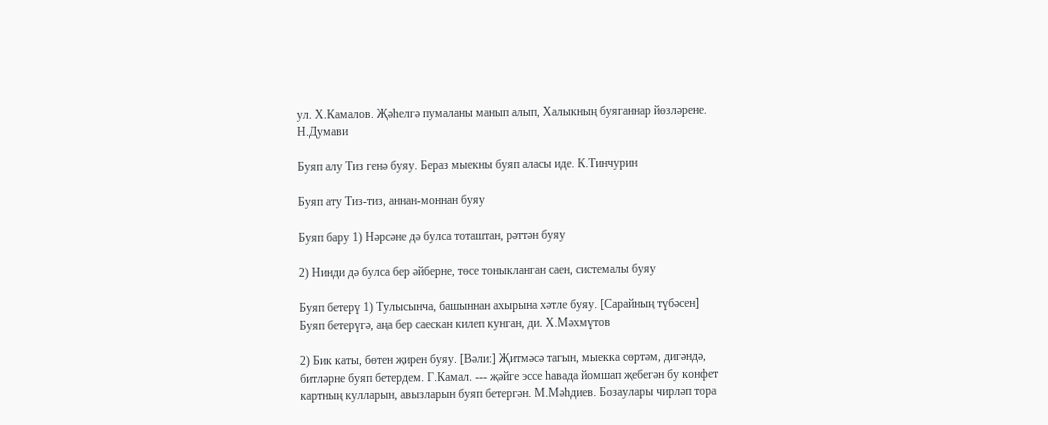ул. Х.Камалов. Җәһелгә пумаланы манып алып, Халыкның буяганнар йөзләрене. Н.Думави

Буяп алу Тиз генә буяу. Бераз мыекны буяп аласы иде. К.Тинчурин

Буяп ату Тиз-тиз, аннан-моннан буяу

Буяп бару 1) Нәрсәне дә булса тоташтан, рәттән буяу

2) Нинди дә булса бер әйберне, төсе тоныкланган саен, системалы буяу

Буяп бетерү 1) Тулысынча, башыннан ахырына хәтле буяу. [Сарайның түбәсен] Буяп бетерүгә, аңа бер саескан килеп кунган, ди. Х.Мәхмүтов

2) Бик каты, бөтен җирен буяу. [Вәли:] Җитмәсә тагын, мыекка сөртәм, дигәндә, битләрне буяп бетердем. Г.Камал. --- җәйге эссе һавада йомшап җебегән бу конфет картның кулларын, авызларын буяп бетергән. М.Мәһдиев. Бозаулары чирләп тора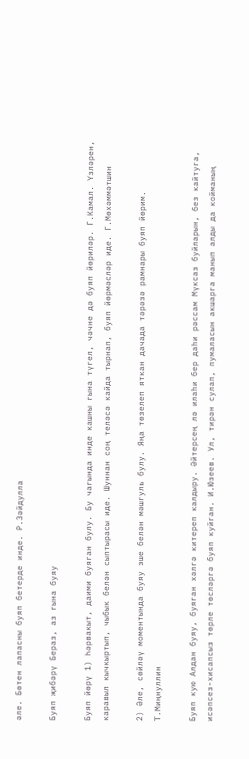әле. Бөтен лапасны буяп бетерде инде. Р.Зәйдулла

Буяп җибәрү Бераз, аз гына буяу

Буяп йөрү 1) Һәрвакыт, даими буяган булу. Бу чагында инде кашны гына түгел, чәчне дә буяп йөриләр. Г.Камал. Үзләрен, каравыл кычкыртып, чыбык белән сыптырасы иде. Шуннан соң теләсә кайда тырнап, буяп йөрмәсләр иде. Г.Мөхәммәтшин

2) Әле, сөйләү моментында буяу эше белән мәшгуль булу. Яңа төзелеп яткан дачада тәрәзә рамнары буяп йөрим. Т.Миңнуллин

Буяп кую Алдан буяу, буяган хәлгә китереп калдыру. Әйтерсең лә илаһи бер даһи рәссам Мүксаз буйларын, без кайтуга, исәпсез-хисапсыз төрле төсләргә буяп куйган. И.Юзеев. Ул, тирән сулап, пумаласын акшарга манып алды да койманың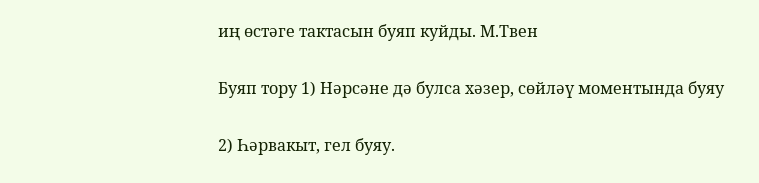иң өстәге тактасын буяп куйды. М.Твен

Буяп тору 1) Нәрсәне дә булса хәзер, сөйләү моментында буяу

2) Һәрвакыт, гел буяу.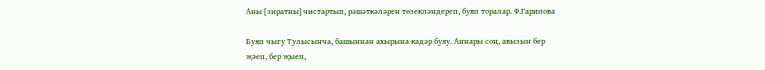Аны [зиратны] чистартып, рәшәткәләрен төзекләндереп, буяп торалар. Ф.Гарипова

Буяп чыгу Тулысынча, башыннан ахырына кадәр буяу. Аннары соң, авызын бер җәеп, бер җыеп,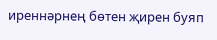иреннәрнең бөтен җирен буяп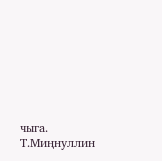чыга. Т.Миңнуллин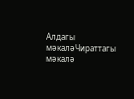Алдагы мәкаләЧираттагы мәкалә